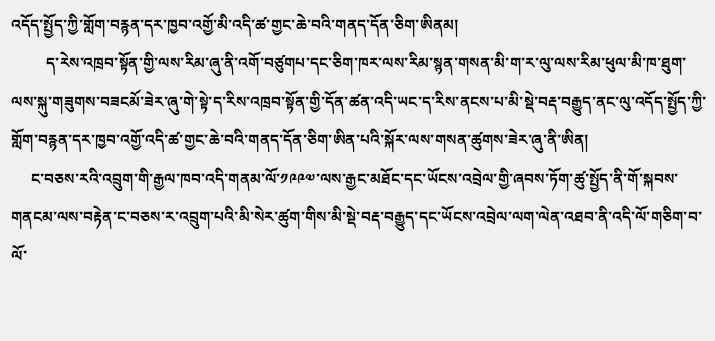འདོད་སྤྱོད་ཀྱི་གློག་བརྙན་དར་ཁྱབ་འགྱོ་མི་འདི་ཚ་གྱང་ཆེ་བའི་གནད་དོན་ཅིག་ཨིནམ།
         ད་རེས་འཁྲབ་སྟོན་གྱི་ལས་རིམ་ཞུ་ནི་འགོ་བཙུགཔ་དང་ཅིག་ཁར་ལས་རིམ་སྙན་གསན་མི་ག་ར་ལུ་ལས་རིམ་ཕུལ་མི་ཁ་ཐུག་ལས་སྐུ་གཟུགས་བཟངམོ་ཟེར་ཞུ་གེ་སྟེ་ད་རིས་འཁྲབ་སྟོན་གྱི་དོན་ཚན་འདི་ཡང་ད་རིས་ནངས་པ་མི་སྡེ་བརྡ་བརྒྱུད་ནང་ལུ་འདོད་སྤྱོད་ཀྱི་གློག་བརྙན་དར་ཁྱབ་འགྱོ་འདི་ཚ་གྱང་ཆེ་བའི་གནད་དོན་ཅིག་ཨིན་པའི་སྐོར་ལས་གསན་ཚུགས་ཟེར་ཞུ་ནི་ཨིན།
     ང་བཅས་རའི་འབྲུག་གི་རྒྱལ་ཁབ་འདི་གནམ་ལོ་༡༩༩༧་ལས་རྒྱང་མཐོང་དང་ཡོངས་འབྲེལ་གྱི་ཞབས་ཏོག་ཚུ་སྤྱོད་ནི་གོ་སྐབས་གནངམ་ལས་བརྟེན་ང་བཅས་ར་འབྲུག་པའི་མི་སེར་ཚུག་གིས་མི་སྡེ་བརྡ་བརྒྱུད་དང་ཡོངས་འབྲེལ་ལག་ལེན་འཐབ་ནི་འདི་ལོ་གཅིག་བ་ལོ་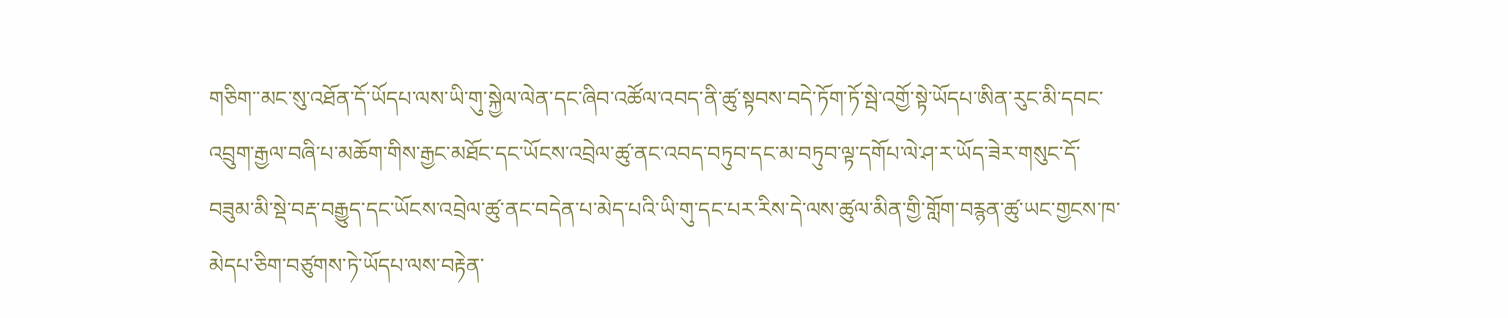གཅིག་་མང་སུ་འཐོན་དོ་ཡོདཔ་ལས་ཡི་གུ་སྐྱེལ་ལེན་དང་ཞིབ་འཚོལ་འབད་ནི་ཚུ་སྟབས་བདེ་ཏོག་ཏོ་སྦེ་འགྱོ་སྟེ་ཡོདཔ་ཨིན་རུང་མི་དབང་འབྲུག་རྒྱལ་བཞི་པ་མཆོག་གིས་རྒྱང་མཐོང་དང་ཡོངས་འབྲེལ་ཚུ་ནང་འབད་བཏུབ་དང་མ་བཏུབ་ལྟ་དགོཔ་ལེ་ཤ་ར་ཡོད་ཟེར་གསུང་དོ་བཟུམ་མི་སྡེ་བརྡ་བརྒྱུད་དང་ཡོངས་འབྲེལ་ཚུ་ནང་བདེན་པ་མེད་པའི་ཡི་གུ་དང་པར་རིས་དེ་ལས་ཚུལ་མིན་གྱི་གློག་བརྙན་ཚུ་ཡང་གྱངས་ཁ་མེདཔ་ཅིག་བཙུགས་ཏེ་ཡོདཔ་ལས་བརྟེན་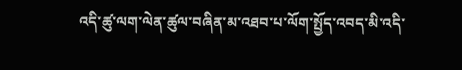འདི་ཚུ་ལག་ལེན་ཚུལ་བཞིན་མ་འཐབ་པ་ལོག་སྤྱོད་འབད་མི་འདི་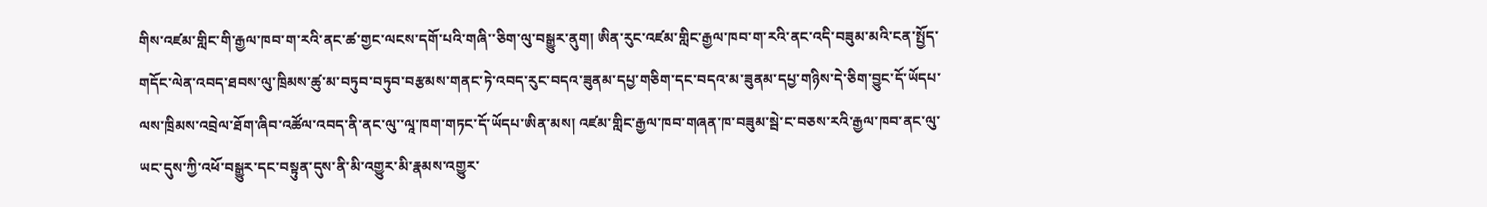གིས་འཛམ་གླིང་གི་རྒྱལ་ཁབ་ག་རའི་ནང་ཚ་གྱང་ལངས་དགོ་པའི་གཞི་་ཅིག་ལུ་བསྒྱུར་ནུག། ཨིན་རུང་འཛམ་གླིང་རྒྱལ་ཁབ་ག་རའི་ནང་འདི་བཟུམ་མའི་ངན་སྤྱོད་གདོང་ལེན་འབད་ཐབས་ལུ་ཁྲིམས་ཚུ་མ་བཏུབ་བཏུབ་བརྩམས་གནང་ཏེ་འབད་རུང་བདའ་ཟུནམ་དཔྱ་གཅིག་དང་བདའ་མ་ཟུནམ་དཔྱ་གཉིས་དེ་ཅིག་བྱུང་དོ་ཡོདཔ་ལས་ཁྲིམས་འབྲེལ་ཐོག་ཞིབ་འཚོལ་འབད་ནི་ནང་ལུ་་ལཱ་ཁག་གཏང་དོ་ཡོདཔ་ཨིན་མས། འཛམ་གླིང་རྒྱལ་ཁབ་གཞན་ཁ་བཟུམ་སྦེ་ང་བཅས་རའི་རྒྱལ་ཁབ་ནང་ལུ་ཡང་དུས་ཀྱི་འཕོ་བསྒྱུར་དང་བསྟུན་དུས་ནི་མི་འགྱུར་མི་རྣམས་འགྱུར་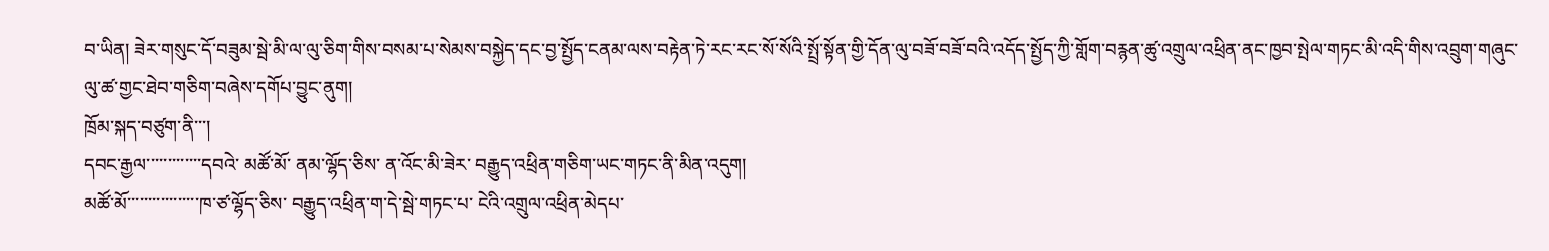བ་ཡིན། ཟེར་གསུང་དོ་བཟུམ་སྦེ་མི་ལ་ལུ་ཅིག་གིས་བསམ་པ་སེམས་བསྐྱེད་དང་བྱ་སྤྱོད་ངནམ་ལས་བརྟེན་ཏེ་རང་རང་སོ་སོའི་སྤྲོ་སྟོན་གྱི་དོན་ལུ་བཟོ་བཟོ་བའི་འདོད་སྤྱོད་ཀྱི་གློག་བརྙན་ཚུ་འགྲུལ་འཕྲིན་ནང་ཁྱབ་སྤེལ་གཏང་མི་འདི་གིས་འབྲུག་གཞུང་ལུ་ཚ་གྱང་ཐེབ་གཅིག་བཞེས་དགོཔ་བྱུང་ནུག།
ཁྲོམ་སྐད་བཙུག་ནི་་་།
དབང་རྒྱལ་་་་་་་་་་་་་དབའེ་ མཚོ་མོ་ ནམ་ལྷོད་ཅིས་ ན་འོང་མི་ཟེར་ བརྒྱུད་འཕྲིན་གཅིག་ཡང་གཏང་ནི་མིན་འདུག།
མཚོ་མོ་་་་་་་་་་་་་་་་་ཁ་ཙ་ལྷོད་ཅིས་ བརྒྱུད་འཕྲིན་ག་དེ་སྦེ་གཏང་པ་ ངེའི་འགྲུལ་འཕྲིན་མེདཔ་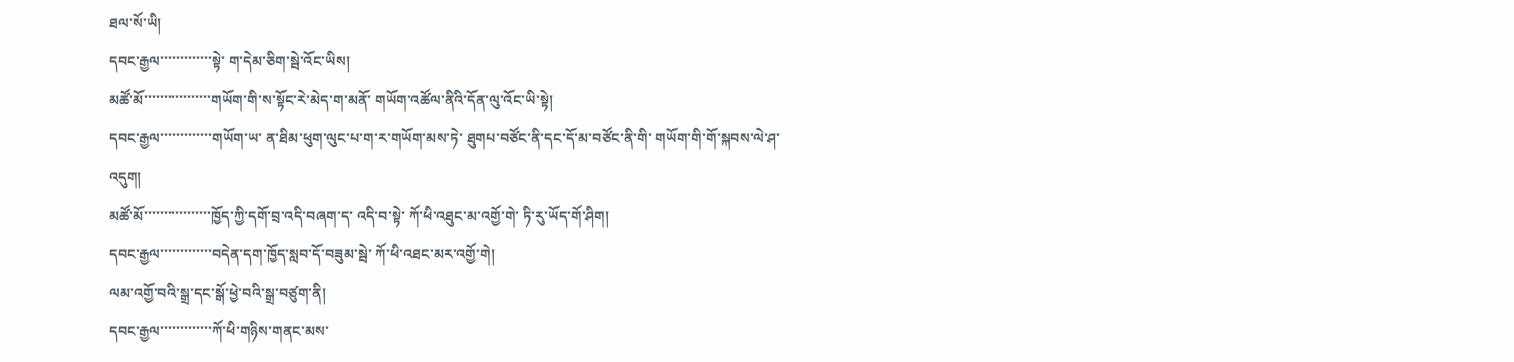ཐལ་སོ་ཡི།
དབང་རྒྱལ་་་་་་་་་་་་་སྟེ་ ག་དེམ་ཅིག་སྦེ་འོང་ཡིས།
མཚོ་མོ་་་་་་་་་་་་་་་་་གཡོག་གི་ས་སྟོང་རེ་མེད་ག་མནོ་ གཡོག་འཚོལ་ནིའི་དོན་ལུ་འོང་ཡི་སྟེ།
དབང་རྒྱལ་་་་་་་་་་་་་གཡོག་ཡ་ ན་ཐིམ་ཕུག་ལུང་པ་ག་ར་གཡོག་མས་ཏེ་ ཐུགཔ་བཙོང་ནི་དང་དོ་མ་བཙོང་ནི་གི་ གཡོག་གི་གོ་སྐབས་ལེ་ཤ་འདུག།
མཚོ་མོ་་་་་་་་་་་་་་་་་ཁྱོད་ཀྱི་དགོ་བྲ་འདི་བཞག་ད་ འདི་བ་སྟེ་ ཀོ་ཕི་འཐུང་མ་འགྱོ་གེ་ ཏི་རུ་ཡོད་གོ་ཤིག།
དབང་རྒྱལ་་་་་་་་་་་་་བདེན་དག་ཁྱོད་སླབ་དོ་བཟུམ་སྦེ་ ཀོ་ཕི་འཐང་མར་འགྱོ་གེ།
ལམ་འགྱོ་བའི་སྒྲ་དང་སྒོ་ཕྱེ་བའི་སྒྲ་བཙུག་ནི།
དབང་རྒྱལ་་་་་་་་་་་་་ཀོ་ཕི་གཉིས་གནང་མས་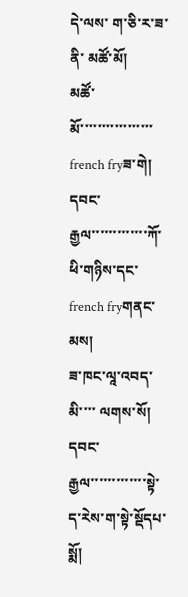དེ་ལས་ ག་ཅི་ར་ཟ་ནི་ མཚོ་མོ།
མཚོ་མོ་་་་་་་་་་་་་་་་་french fryཟ་གེ།
དབང་རྒྱལ་་་་་་་་་་་་་ཀོ་ཕི་གཉིས་དང་ french fryགནང་མས།
ཟ་ཁང་ལཱ་འབད་མི་་་་ ལགས་སོ།
དབང་རྒྱལ་་་་་་་་་་་་་སྟེ་ ད་རེས་ག་སྟེ་སྡོདཔ་སྨོ།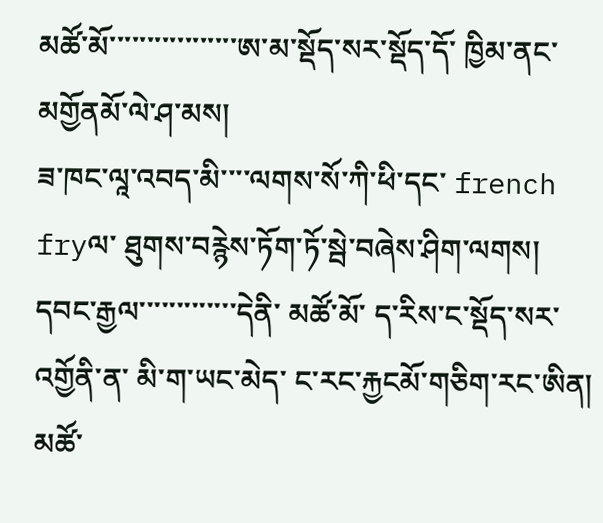མཚོ་མོ་་་་་་་་་་་་་་་་་ཨ་མ་སྡོད་སར་སྡོད་དོ་ ཁྱིམ་ནང་མགྱོནམོ་ལེ་ཤ་མས།
ཟ་ཁང་ལཱ་འབད་མི་་་་ལགས་སོ་ཀི་ཕི་དང་ french fryལ་ ཐུགས་བརྙེས་ཏོག་ཏོ་སྦེ་བཞེས་ཤིག་ལགས།
དབང་རྒྱལ་་་་་་་་་་་་་དེནི་ མཚོ་མོ་ ད་རིས་ང་སྡོད་སར་འགྱོནི་ན་ མི་ག་ཡང་མེད་ ང་རང་རྐྱངམོ་གཅིག་རང་ཨིན།
མཚོ་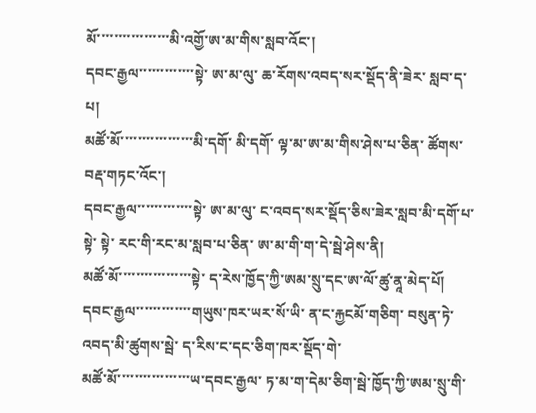མོ་་་་་་་་་་་་་་་་་མི་འགྱོ་ཨ་མ་གིས་སླབ་འོང་།
དབང་རྒྱལ་་་་་་་་་་་་་སྟེ་ ཨ་མ་ལུ་ ཆ་རོགས་འབད་སར་སྡོད་ནི་ཟེར་ སླབ་ད་པ།
མཚོ་མོ་་་་་་་་་་་་་་་་་མི་དགོ་ མི་དགོ་ ལྟ་མ་ཨ་མ་གིས་ཤེས་པ་ཅིན་ ཚོགས་བརྡ་གཏང་འོང་།
དབང་རྒྱལ་་་་་་་་་་་་་སྟེ་ ཨ་མ་ལུ་ ང་འབད་སར་སྡོད་ཅིས་ཟེར་སླབ་མི་དགོ་པ་སྟེ་ སྟེ་ རང་གི་རང་མ་སླབ་པ་ཅིན་ ཨ་མ་གི་ག་དེ་སྦེ་ཤེས་ནི།
མཚོ་མོ་་་་་་་་་་་་་་་་་སྟེ་ ད་རེས་ཁྱོད་ཀྱི་ཨམ་སྲུ་དང་ཨ་ལོ་ཚུ་ནཱ་མེད་པོ།
དབང་རྒྱལ་་་་་་་་་་་་་གཡུས་ཁར་ཡར་སོ་ཡི་ ན་ང་རྐྱངམོ་གཅིག་ བསུན་ཏེ་འབད་མི་ཚུགས་སྦེ་ ད་རིས་ང་དང་ཅིག་ཁར་སྡོད་གེ་
མཚོ་མོ་་་་་་་་་་་་་་་་་ཡ་དབང་རྒྱལ་ ཏ་མ་ག་དེམ་ཅིག་སྦེ་ཁྱོད་ཀྱི་ཨམ་སྲུ་གི་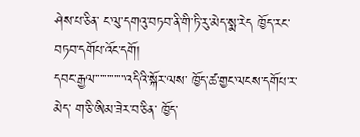ཤེས་པ་ཅིན་ ང་ལུ་དགའུ་བཏབ་ནི་གི་ཏི་རུ་མེད་སྨ་རེད ཁྱོད་རང་བཏབ་དགོཔ་འོང་དགོ།
དབང་རྒྱལ་་་་་་་་་་་་་འདིའི་སྐོར་ལས་ ཁྱོད་ཚ་གྱང་ལངས་དགོཔ་ར་མེད་ ག་ཅི་ཨིམ་ཟེར་བ་ཅིན་ ཁྱོད་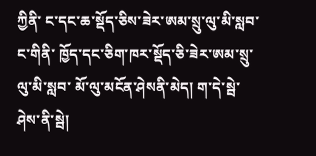ཀྱིནི་ ང་དང་ཆ་སྡོད་ཅིས་ཟེར་ཨམ་སྲུ་ལུ་མི་སླབ་ང་གིནི་ ཁྱོད་དང་ཅིག་ཁར་སྡོད་ཅི་ཟེར་ཨམ་སྲུ་ལུ་མི་སླབ་ མོ་ལུ་མངོན་ཤེསནི་མེད། ག་དེ་སྦེ་ཤེས་ནི་སྦེ།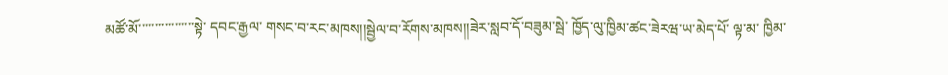མཚོ་མོ་་་་་་་་་་་་་་་་་སྟེ་ དབང་རྒྱལ་ གསང་བ་རང་མཁས།།སྦྱེལ་བ་རོགས་མཁས།།ཟེར་སླབ་དོ་བཟུམ་སྦེ་ ཁྱོད་ལུ་ཁྱིམ་ཚང་ཟེརཝ་ཡ་མེད་པོ་ ལྟ་མ་ ཁྱིམ་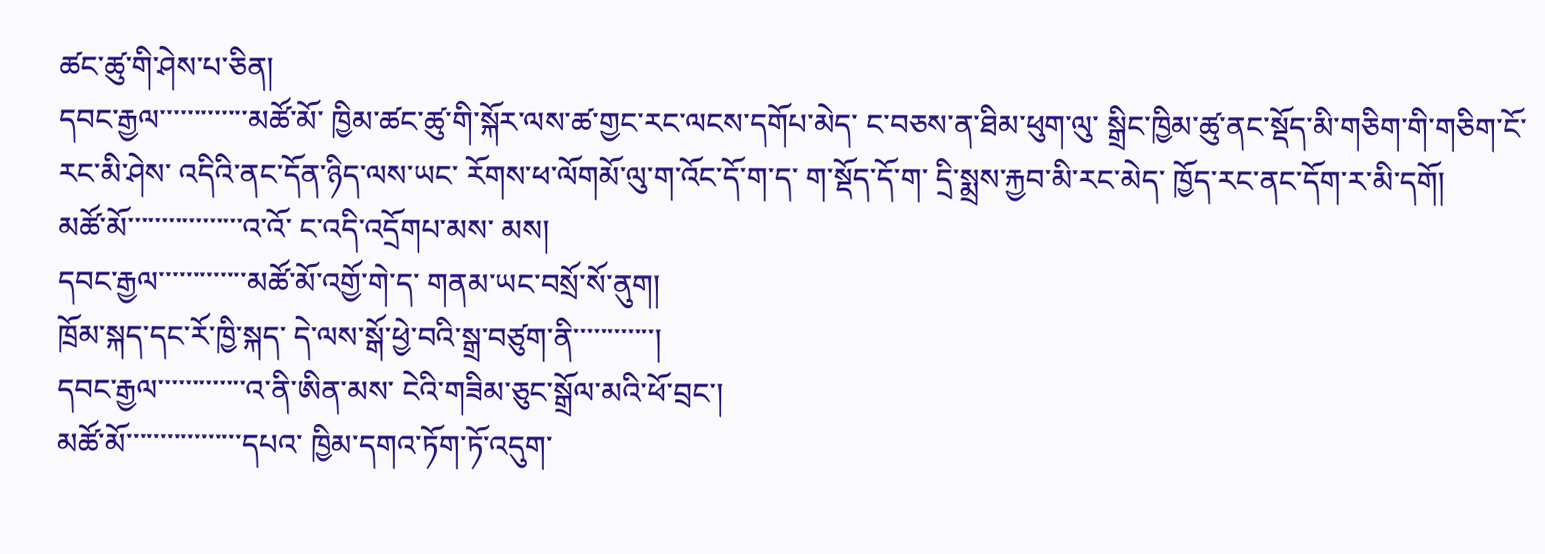ཚང་ཚུ་གི་ཤེས་པ་ཅིན།
དབང་རྒྱལ་་་་་་་་་་་་་མཚོ་མོ་ ཁྱིམ་ཚང་ཚུ་གི་སྐོར་ལས་ཚ་གྱང་རང་ལངས་དགོཔ་མེད་ ང་བཅས་ན་ཐིམ་ཕུག་ལུ་ སྒྲིང་ཁྱིམ་ཚུ་ནང་སྡོད་མི་གཅིག་གི་གཅིག་ངོ་རང་མི་ཤེས་ འདིའི་ནང་དོན་ཉིད་ལས་ཡང་ རོགས་ཕ་ལོགམོ་ལུ་ག་འོང་དོ་ག་ད་ ག་སྡོད་དོ་ག་ དྲི་སྨྲས་རྐྱབ་མི་རང་མེད་ ཁྱོད་རང་ནང་དོག་ར་མི་དགོ།
མཚོ་མོ་་་་་་་་་་་་་་་་་འ་འོ་ ང་འདི་འདྲོགཔ་མས་ མས།
དབང་རྒྱལ་་་་་་་་་་་་་མཚོ་མོ་འགྱོ་གེ་ད་ གནམ་ཡང་བསྲོ་སོ་ནུག།
ཁྲོམ་སྐད་དང་རོ་ཁྱི་སྐད་ དེ་ལས་སྒོ་ཕྱེ་བའི་སྒྲ་བཙུག་ནི་་་་་་་་་་་་།
དབང་རྒྱལ་་་་་་་་་་་་་འ་ནི་ཨིན་མས་ ངེའི་གཟིམ་ཅུང་སྒྲོལ་མའི་ཕོ་བྲང་།
མཚོ་མོ་་་་་་་་་་་་་་་་་དཔའ་ ཁྱིམ་དགའ་ཏོག་ཏོ་འདུག་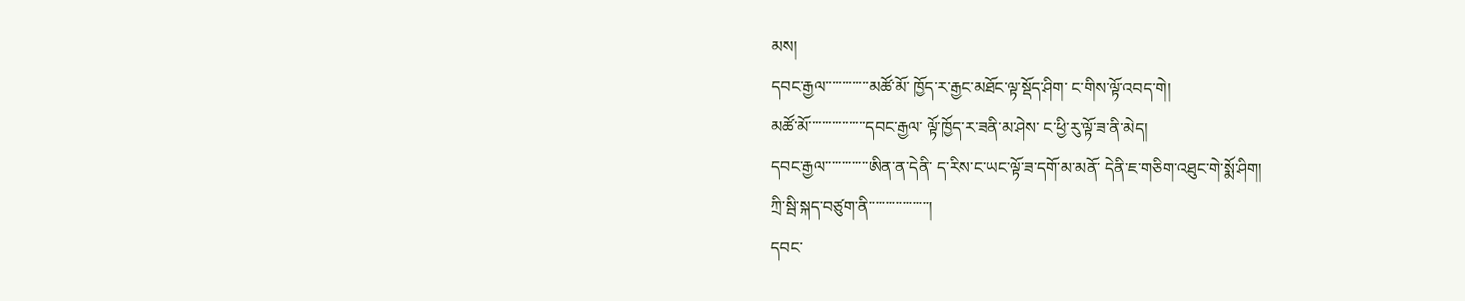མས།
དབང་རྒྱལ་་་་་་་་་་་་་མཚོ་མོ་ ཁྱོད་ར་རྒྱང་མཐོང་ལྟ་སྡོད་ཤིག་ ང་གིས་ལྟོ་འབད་གེ།
མཚོ་མོ་་་་་་་་་་་་་་་་་དབང་རྒྱལ་ ལྟོ་ཁྱོད་ར་ཟནི་མ་ཤེས་ ང་ཕྱི་རུ་ལྟོ་ཟ་ནི་མེད།
དབང་རྒྱལ་་་་་་་་་་་་་ཨིན་ན་དེནི་ ད་རིས་ང་ཡང་ལྟོ་ཟ་དགོ་མ་མནོ་ དེནི་ཇ་གཅིག་འཐུང་གེ་སྨོ་ཤིག།
ཀྲི་སྦི་སྐད་བཙུག་ནི་་་་་་་་་་་་་་་་་་།
དབང་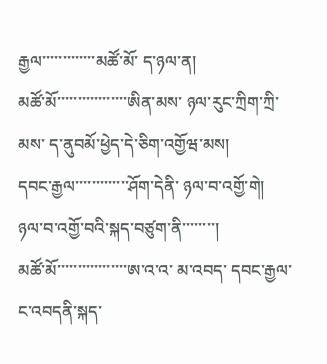རྒྱལ་་་་་་་་་་་་་མཚོ་མོ་ ད་ཉལ་ན།
མཚོ་མོ་་་་་་་་་་་་་་་་་ཨིན་མས་ ཉལ་རུང་ཀྲིག་ཀྲི་མས་ ད་ནུབམོ་ཕྱེད་དེ་ཅིག་འགྱོཝ་མས།
དབང་རྒྱལ་་་་་་་་་་་་་ཤོག་དེནི་ ཉལ་བ་འགྱོ་གེ།
ཉལ་བ་འགྱོ་བའི་སྐད་བཙུག་ནི་་་་་་་་།
མཚོ་མོ་་་་་་་་་་་་་་་་་ཨ་འ་འ་ མ་འབད་ དབང་རྒྱལ་ ང་འབདནི་སྐད་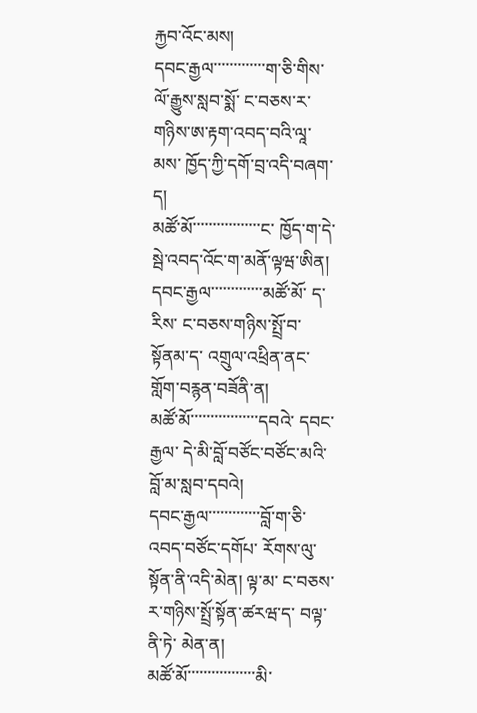རྐྱབ་འོང་མས།
དབང་རྒྱལ་་་་་་་་་་་་་ག་ཅི་གིས་ལོ་རྒྱུས་སླབ་སྨོ་ ང་བཅས་ར་གཉིས་ཨ་རྟག་འབད་བའི་ལཱ་མས་ ཁྱོད་ཀྱི་དགོ་བྲ་འདི་བཞག་ད།
མཚོ་མོ་་་་་་་་་་་་་་་་་ང་ ཁྱོད་ག་དེ་སྦེ་འབད་འོང་ག་མནོ་ལྟཝ་ཨིན།
དབང་རྒྱལ་་་་་་་་་་་་་མཚོ་མོ་ ད་རིས་ ང་བཅས་གཉིས་སྤྲོ་བ་སྟོནམ་ད་ འགྲུལ་འཕྲིན་ནང་གློག་བརྙན་བཟོནི་ན།
མཚོ་མོ་་་་་་་་་་་་་་་་་དབའེ་ དབང་རྒྱལ་ དེ་མི་བློ་བཙོང་བཙོང་མའི་བློ་མ་སླབ་དབའེ།
དབང་རྒྱལ་་་་་་་་་་་་་བློ་ག་ཅི་འབད་བཙོང་དགོཔ་ རོགས་ལུ་སྟོན་ནི་འདི་མེན། ལྟ་མ་ ང་བཅས་ར་གཉིས་སྤྲོ་སྟོན་ཚརཝ་ད་ བལྟ་ནི་ཏེ་ མེན་ན།
མཚོ་མོ་་་་་་་་་་་་་་་་་མི་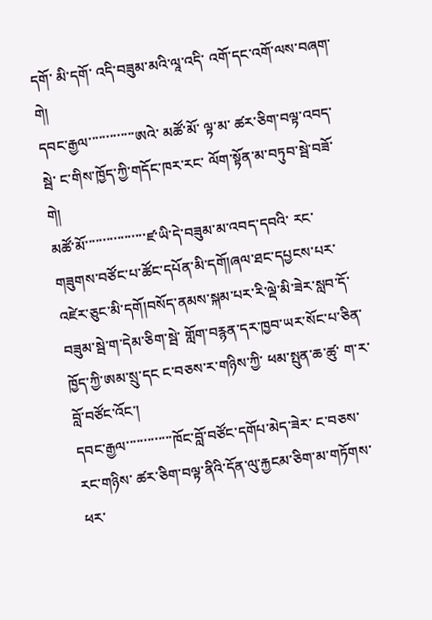དགོ་ མི་དགོ་ འདི་བཟུམ་མའི་ལཱ་འདི་ འགོ་དང་འགོ་ལས་བཞག་གེ།
དབང་རྒྱལ་་་་་་་་་་་་་ཨའེ་ མཚོ་མོ་ ལྟ་མ་ ཚར་ཅིག་བལྟ་འབད་སྦེ་ ང་གིས་ཁྱོད་ཀྱི་གདོང་ཁར་རང་ ལོག་སྟོན་མ་བཏུབ་སྦེ་བཟོ་གེ།
མཚོ་མོ་་་་་་་་་་་་་་་་་ཛ་ཡི་དེ་བཟུམ་མ་འབད་དབའི་ རང་གཟུགས་བཙོང་པ་ཚོང་དཔོན་མི་དགོ།ཞལ་ཐང་དཔྱངས་པར་འཛེར་ཅུང་མི་དགོ།བསོད་ནམས་སྐམ་པར་རི་ལྡེ་མི་ཟེར་སླབ་དོ་བཟུམ་སྦེ་ག་དེམ་ཅིག་སྦེ་ གློག་བརྙན་དར་ཁྱབ་ཡར་སོང་པ་ཅིན་ ཁྱོད་ཀྱི་ཨམ་སྲུ་དང ང་བཅས་ར་གཉིས་ཀྱི་ ཕམ་སྤུན་ཆ་ཚུ་ ག་ར་བློ་བཙོང་འོང་།
དབང་རྒྱལ་་་་་་་་་་་་་ཁོང་བློ་བཙོང་དགོཔ་མེད་ཟེར་ ང་བཅས་རང་གཉིས་ ཚར་ཅིག་བལྟ་ནིའི་དོན་ལུ་རྐྱངམ་ཅིག་མ་གཏོགས་ ཕར་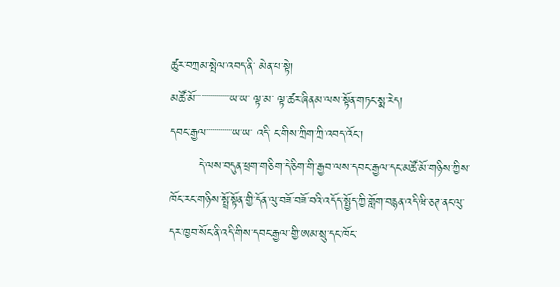ཚུར་བཀྲམ་སྤེལ་འབད་ནི་ མེན་པ་སྟེ།
མཚོ་མོ་་་་་་་་་་་་་་་་་ཡ་ཡ་ ལྟ་མ་ ལྟ་ཚར་ཞིནམ་ལས་སྟོན་གཏང་སྨ་རེད།
དབང་རྒྱལ་་་་་་་་་་་་་ཡ་ཡ་ འདི་ ང་གིས་ཀྲིག་ཀྲི་འབད་འོང་།
       དེ་ལས་བདུན་ཕྲག་གཅིག་དེ་ཅིག་གི་རྒྱབ་ལས་དབང་རྒྱལ་དང་མཚོ་མོ་གཉིས་ཀྱིས་ཁོང་རང་གཉིས་སྤྲོ་སྟོན་གྱི་དོན་ལུ་བཟོ་བཟོ་བའི་འདོད་སྤྱོད་ཀྱི་གློག་བརྙན་འདི་ཝི་ཅཊ་ནང་ལུ་དར་ཁྱབ་སོང་ནི་འདི་གིས་དབང་རྒྱལ་གྱི་ཨམ་སྲུ་དང་ཁོང་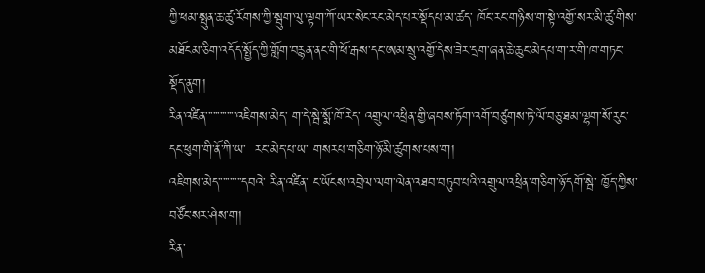ཀྱི་ཕམ་སྤུན་ཆ་ཚུ་རོགས་ཀྱི་སྦུག་ལུ་ལྟག་ཀོ་ཡར་སེང་རང་མེད་པར་སྡོདཔ་མ་ཚད་ ཁོང་རང་གཉིས་ག་སྟེ་འགྱོ་སར་མི་ཚུ་གིས་མཐོངམ་ཅིག་འདོད་སྤྱོད་ཀྱི་གློག་བརྙན་ནང་གི་ཕོ་རྒས་དང་ཨམ་སྲུ་འགྱོ་དེས་ཟེར་དྲག་ཞན་ཆེ་ཆུང་མེདཔ་ག་ར་གི་ཁ་གཏང་སྡོད་ནུག།
རིན་འཛིན་་་་་་་་་་་་་འཇིགས་མེད་ ག་དེ་སྦེ་སྨོ་ཁོ་རེད་ འགྲུལ་འཕྲིན་གྱི་ཞབས་ཏོག་འགོ་བཙུགས་ཏེ་ལོ་བཅུ་ཐམ་ལྷག་སོ་རུང་དང་ཕུག་གི་ནོ་ཀི་ཡ་  རང་མེད་པ་ཡ་ གསརཔ་གཅིག་ཉོ་མི་ཚུགས་པས་ག།
འཇིགས་མེད་་་་་་་་་་དབའེ་ རིན་འཛིན་ ང་ཡོངས་འབྲེལ་ལག་ལེན་འཐབ་བཏུབ་པའི་འགྲུལ་འཕྲིན་གཅིག་ཉོ་དགོ་སྦེ་ ཁྱོད་ཀྱིས་བཙོང་སར་ཤེས་ག།
རིན་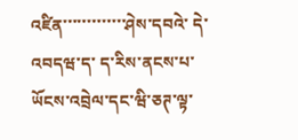འཛིན་་་་་་་་་་་་་ཤེས་དབའེ་ དེ་འབདཝ་ད་ ད་རིས་ནངས་པ་ ཡོངས་འབྲེལ་དང་ཝི་ཅཊ་ལྟ་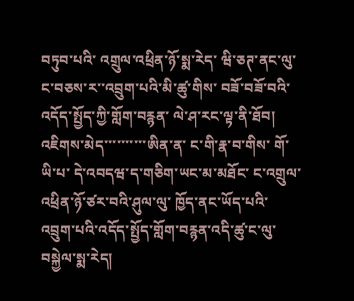བཏུབ་པའི་ འགྲུལ་འཕྲིན་ཉོ་སྨ་རེད་ ཝི་ཅཊ་ནང་ལུ་ང་བཅས་ར་་འབྲུག་པའི་མི་ཚུ་གིས་ བཟོ་བཟོ་བའི་འདོད་སྤྱོད་ཀྱི་གློག་བརྙན་ ལེ་ཤ་རང་ལྟ་ནི་ཐོབ།
འཇིགས་མེད་་་་་་་་་་ཨིན་ན་ ང་གི་རྣ་བ་གིས་ གོ་ཡི་པ་ དེ་འབདཝ་ད་གཅིག་ཡང་མ་མཐོང་ ང་འགྲུལ་འཕྲིན་ཉོ་ཙར་བའི་ཤུལ་ལུ་ ཁྱོད་ནང་ཡོད་པའི་འབྲུག་པའི་འདོད་སྤྱོད་གློག་བརྙན་འདི་ཚུ་ང་ལུ་བསྐྱེལ་སྨ་རེད།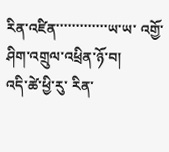རིན་འཛིན་་་་་་་་་་་་་ཡ་ཡ་ འགྱོ་ཤིག་འགྲུལ་འཕྲིན་ཉོ་བ།
འདི་ཚེ་ཕྱི་རུ་ རིན་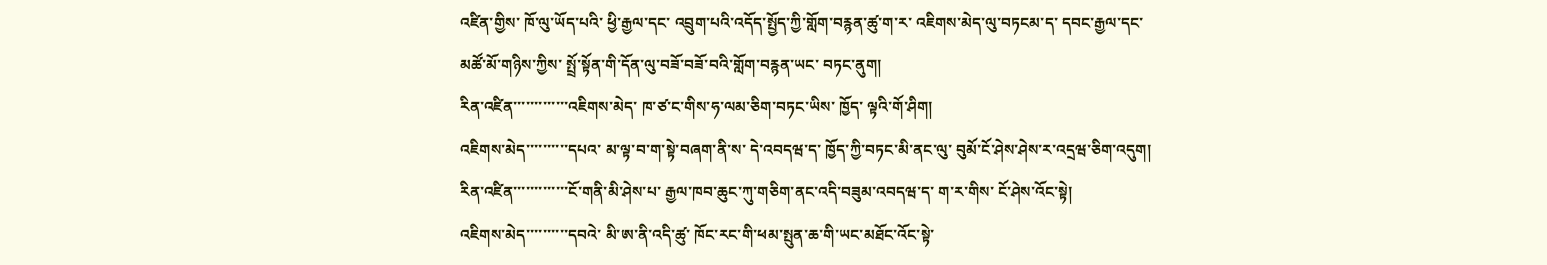འཛིན་གྱིས་ ཁོ་ལུ་ཡོད་པའི་ ཕྱི་རྒྱལ་དང་ འབྲུག་པའི་འདོད་སྤྱོད་ཀྱི་གློག་བརྙན་ཚུ་ག་ར་ འཇིགས་མེད་ལུ་བཏངམ་ད་ དབང་རྒྱལ་དང་མཚོ་མོ་གཉིས་ཀྱིས་ སྤྲོ་སྟོན་གི་དོན་ལུ་བཟོ་བཟོ་བའི་གློག་བརྙན་ཡང་ བཏང་ནུག།
རིན་འཛིན་་་་་་་་་་་་་འཇིགས་མེད་ ཁ་ཙ་ང་གིས་ཧ་ལམ་ཅིག་བཏང་ཡིས་ ཁྱོད་ ལྟའི་གོ་ཤིག།
འཇིགས་མེད་་་་་་་་་་དཔའ་ མ་ལྟ་བ་ག་སྟེ་བཞག་ནི་ས་ དེ་འབདཝ་ད་ ཁྱོད་ཀྱི་བཏང་མི་ནང་ལུ་ བུམོ་ངོ་ཤེས་ཤེས་ར་འདྲཝ་ཅིག་འདུག།
རིན་འཛིན་་་་་་་་་་་་་ངོ་གནི་མི་ཤེས་པ་ རྒྱལ་ཁབ་ཆུང་ཀུ་གཅིག་ནང་འདི་བཟུམ་འབདཝ་ད་ ག་ར་གིས་ ངོ་ཤེས་འོང་སྟེ།
འཇིགས་མེད་་་་་་་་་་དབའེ་ མི་ཨ་ནི་འདི་ཚུ་ ཁོང་རང་གི་ཕམ་སྤུན་ཆ་གི་ཡང་མཐོང་འོང་སྟེ་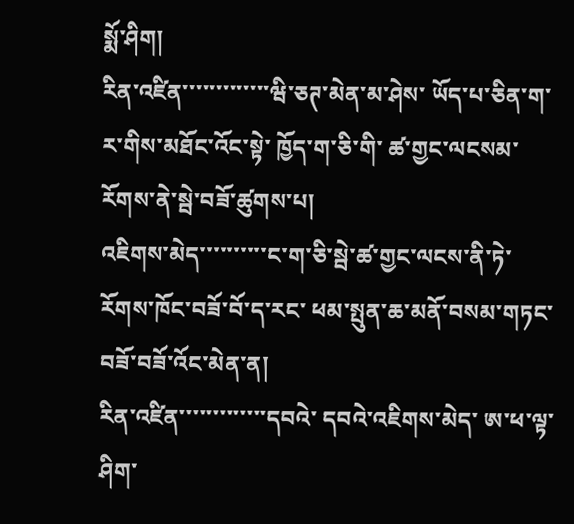སྨོ་ཤིག།
རིན་འཛིན་་་་་་་་་་་་་ཝི་ཅཊ་མེན་མ་ཤེས་ ཡོད་པ་ཅིན་ག་ར་གིས་མཐོང་འོང་སྟེ་ ཁྱོད་ག་ཅི་གི་ ཚ་གྱང་ལངསམ་ རོགས་ནེ་སྦེ་བཟོ་ཚུགས་པ།
འཇིགས་མེད་་་་་་་་་་ང་ག་ཅི་སྦེ་ཚ་གྱང་ལངས་ནི་ཏེ་ རོགས་ཁོང་བཟོ་བོ་ད་རང་ ཕམ་སྤུན་ཆ་མནོ་བསམ་གཏང་བཟོ་བཟོ་འོང་མེན་ན།
རིན་འཛིན་་་་་་་་་་་་་དབའེ་ དབའེ་འཇིགས་མེད་ ཨ་ཕ་ལྟ་ཤིག་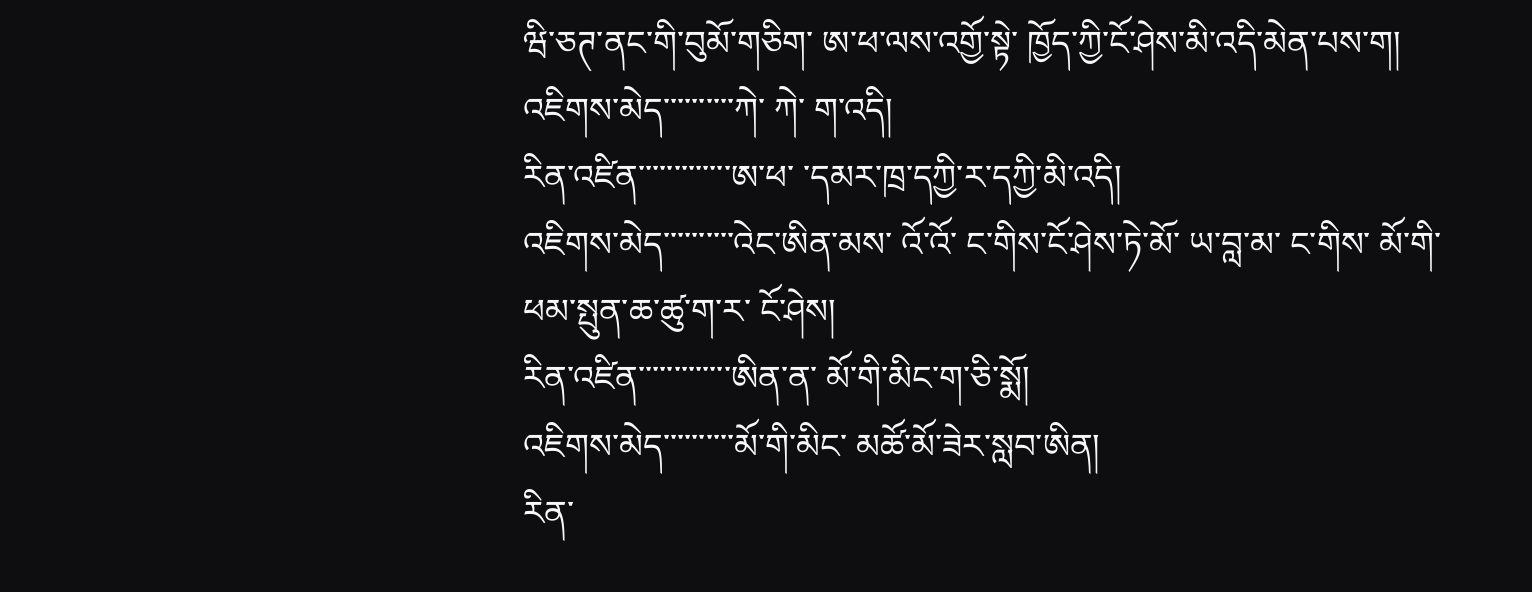ཝི་ཅཊ་ནང་གི་བུམོ་གཅིག་ ཨ་ཕ་ལས་འགྱོ་སྟེ་ ཁྱོད་ཀྱི་ངོ་ཤེས་མི་འདི་མེན་པས་ག།
འཇིགས་མེད་་་་་་་་་་ཀེ་ ཀེ་ ག་འདི།
རིན་འཛིན་་་་་་་་་་་་་ཨ་ཕ་ ་དམར་ཁྲ་དཀྱི་ར་དཀྱི་མི་འདི།
འཇིགས་མེད་་་་་་་་་་འེང་ཨིན་མས་ འོ་འོ་ ང་གིས་ངོ་ཤེས་ཏེ་མོ་ ཡ་བླ་མ་ ང་གིས་ མོ་གི་ཕམ་སྤུན་ཆ་ཚུ་ག་ར་ ངོ་ཤེས།
རིན་འཛིན་་་་་་་་་་་་་ཨིན་ན་ མོ་གི་མིང་ག་ཅི་སྨོ།
འཇིགས་མེད་་་་་་་་་་མོ་གི་མིང་ མཚོ་མོ་ཟེར་སླབ་ཨིན།
རིན་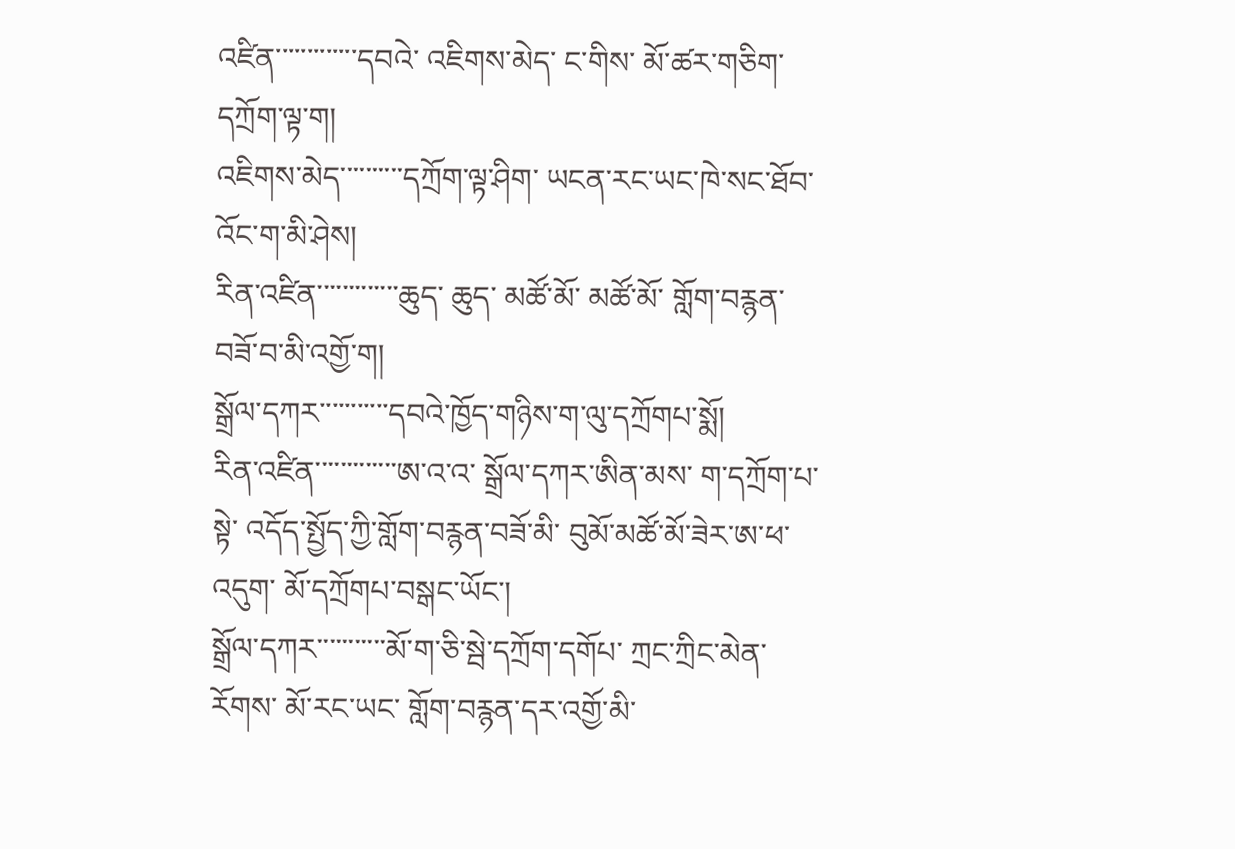འཛིན་་་་་་་་་་་་་དབའེ་ འཇིགས་མེད་ ང་གིས་ མོ་ཚར་གཅིག་ དཀྲོག་ལྟ་ག།
འཇིགས་མེད་་་་་་་་་་དཀྲོག་ལྟ་ཤིག་ ཡངན་རང་ཡང་ཁེ་སང་ཐོབ་འོང་ག་མི་ཤེས།
རིན་འཛིན་་་་་་་་་་་་་ཆུད་ ཆུད་ མཚོ་མོ་ མཚོ་མོ་ གློག་བརྙན་བཟོ་བ་མི་འགྱོ་ག།
སྒྲོལ་དཀར་་་་་་་་་་་དབའེ་ཁྱོད་གཉིས་ག་ལུ་དཀྲོགཔ་སྨོ།
རིན་འཛིན་་་་་་་་་་་་་ཨ་འ་འ་ སྒྲོལ་དཀར་ཨིན་མས་ ག་དཀྲོག་པ་སྟེ་ འདོད་སྤྱོད་ཀྱི་གློག་བརྙན་བཟོ་མི་ བུམོ་མཚོ་མོ་ཟེར་ཨ་ཕ་འདུག་ མོ་དཀྲོགཔ་བསྒང་ཡོང་།
སྒྲོལ་དཀར་་་་་་་་་་་མོ་ག་ཅི་སྦེ་དཀྲོག་དགོཔ་ ཀྲང་ཀྲིང་མེན་ རོགས་ མོ་རང་ཡང་ གློག་བརྙན་དར་འགྱོ་མི་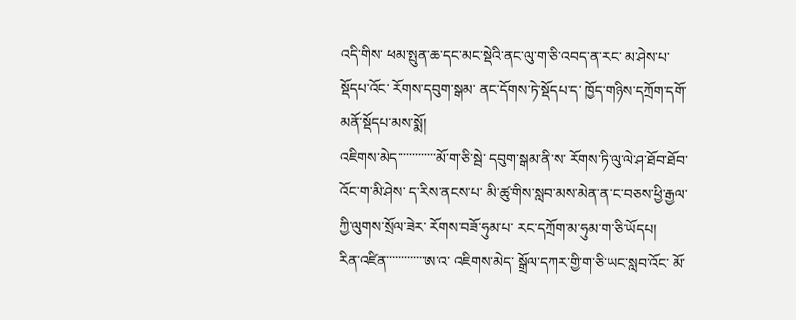འདི་གིས་ ཕམ་སྤུན་ཆ་དང་མང་སྡེའི་ནང་ལུ་ག་ཅི་འབད་ན་རང་ མ་ཤེས་པ་སྡོདཔ་འོང་ རོགས་དབུག་སྒམ་ ནང་དོགས་ཏེ་སྡོདཔ་ད་ ཁྱོད་གཉིས་དཀྲོག་དགོ་མནོ་སྡོདཔ་མས་སྨོ།
འཇིགས་མེད་་་་་་་་་་་་་མོ་ག་ཅི་སྦེ་ དབུག་སྒམ་ནི་ས་ རོགས་ཏི་ལུ་ལེ་ཤ་ཐོབ་ཐོབ་འོང་ག་མི་ཤེས་ ད་རིས་ནངས་པ་ མི་ཚུ་གིས་སླབ་མས་མེན་ན་ང་བཅས་ཕྱི་རྒྱལ་ཀྱི་ལུགས་སྲོལ་ཟེར་ རོགས་བཟོ་ཧུམ་པ་ རང་དཀྲོག་མ་ཧུམ་ག་ཅི་ཡོདཔ།
རིན་འཛིན་་་་་་་་་་་་་ཨ་འ་ འཇིགས་མེད་ སྒྲོལ་དཀར་གྱི་ག་ཅི་ཡང་སླབ་འོང་ མོ་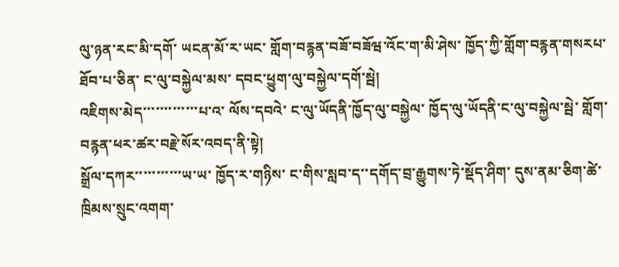ལུ་ཉན་རང་མི་དགོ་ ཡངན་མོ་ར་ཡང་ གློག་བརྙན་བཟོ་བཟོཝ་འོང་ག་མི་ཤེས་ ཁྱོད་ཀྱི་གློག་བརྙན་གསརཔ་ཐོབ་པ་ཅིན་ ང་ལུ་བསྐྱེལ་མས་ དབང་ཕྱུག་ལུ་བསྐྱེལ་དགོ་སྦེ།
འཇིགས་མེད་་་་་་་་་་་་་པ་འ་ ལོས་དབའེ་ ང་ལུ་ཡོདནི་ཁྱོད་ལུ་བསྐྱེལ་ ཁྱོད་ལུ་ཡོདནི་ང་ལུ་བསྐྱེལ་སྦེ་ གློག་བརྙན་ཕར་ཚར་བརྗེ་སོར་འབད་ནི་སྟེ།
སྒྲོལ་དཀར་་་་་་་་་་་ཡ་ཡ་ ཁྱོད་ར་གཉིས་ ང་གིས་སླབ་ད་་དགོད་བྲ་རྒྱུགས་ཏེ་སྡོད་ཤིག་ དུས་ནམ་ཅིག་ཚེ་ ཁྲིམས་སྲུང་འགག་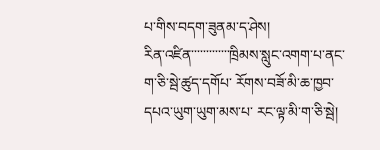པ་གིས་བདག་ཟུནམ་ད་ཤེས།
རིན་འཛིན་་་་་་་་་་་་་ཁྲིམས་སླུང་འགག་པ་ནང་ག་ཅི་སྦེ་ཚུད་དགོཔ་ རོགས་བཟོ་མི་ཆ་ཁྱབ་དཔའ་ཡུག་ཡུག་མས་པ་ རང་ལྟ་མི་ག་ཅི་སྦེ།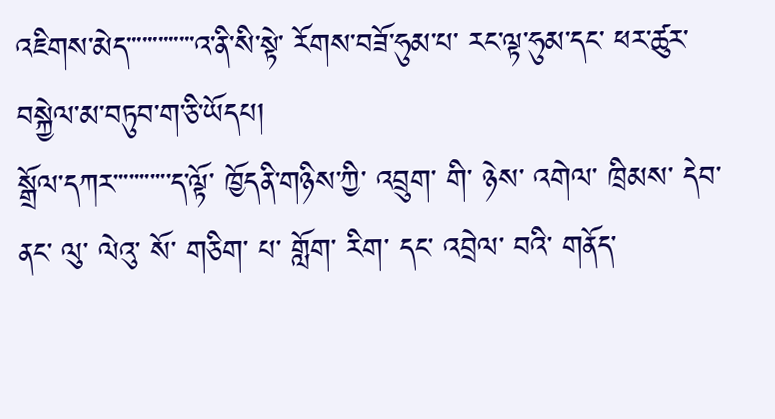འཇིགས་མེད་་་་་་་་་་་་་འ་ནི་སི་སྟེ་ རོགས་བཟོ་ཧུམ་པ་ རང་ལྟ་ཧུམ་དང་ ཕར་ཚུར་བསྐྱེལ་མ་བཏུབ་ག་ཅི་ཡོདཔ།
སྒྲོལ་དཀར་་་་་་་་་་་ད་ལྟོ་ ཁྱོདནི་གཉིས་ཀྱི་ འབྲུག་ གི་ ཉེས་ འགེལ་ ཁྲིམས་ དེབ་ ནང་ ལུ་ ལེའུ་ སོ་ གཅིག་ པ་ གློག་ རིག་ དང་ འབྲེལ་ བའི་ གནོད་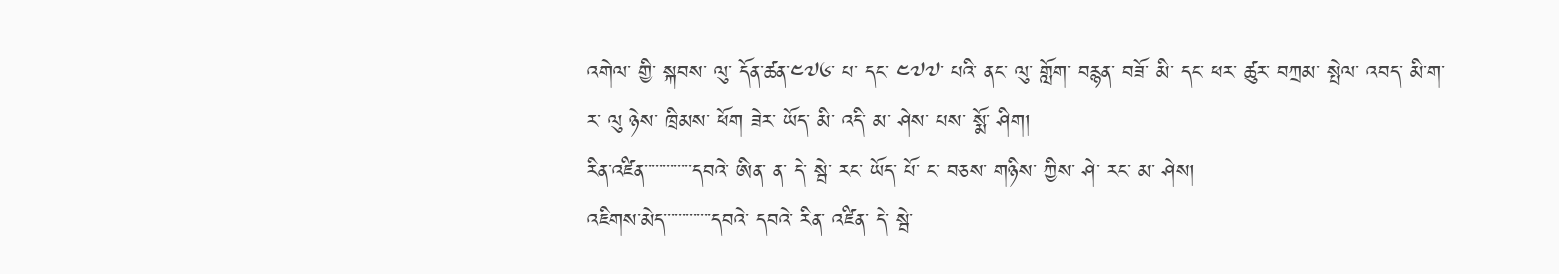འགེལ་ གྱི་ སྐབས་ ལུ་ དོན་ཚན་༤༧༦་ པ་ དང་ ༤༧༧་ པའི་ ནང་ ལུ་ གློག་ བརྙན་ བཟོ་ མི་ དང་ ཕར་ ཚུར་ བཀྲམ་ སྤེལ་ འབད་ མི་ག་ ར་ ལུ ཉེས་ ཁྲིམས་ ཕོག ཟེར་ ཡོད་ མི་ འདི་ མ་ ཤེས་ པས་ སྨོ་ ཤིག།
རིན་འཛིན་་་་་་་་་་་་་དབའེ་ ཨིན་ ན་ དེ་ སྦེ་ རང་ ཡོད་ པོ་ ང་ བཅས་ གཉིས་ ཀྱིས་ ཤེ་ རང་ མ་ ཤེས།
འཇིགས་མེད་་་་་་་་་་་་་དབའེ་ དབའེ་ རིན་ འཛིན་ དེ་ སྦེ་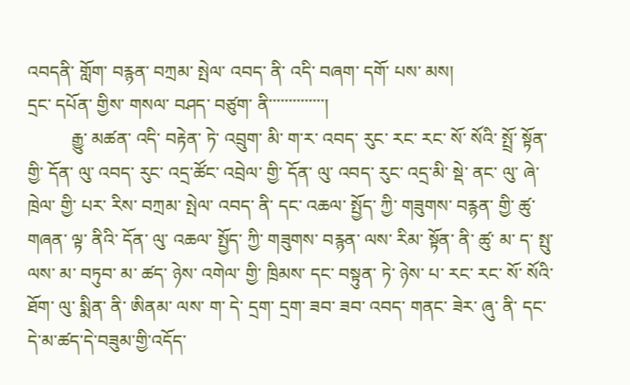འབདནི་ གློག་ བརྙན་ བཀྲམ་ སྤེལ་ འབད་ ནི་ འདི་ བཞག་ དགོ་ པས་ མས།
དྲང་ དཔོན་ གྱིས་ གསལ་ བཤད་ བཙུག་ ནི་་་་་་་་་་་་་་།
          རྒྱུ་ མཚན་ འདི་ བརྟེན་ ཏེ་ འབྲུག་ མི་ ག་ར་ འབད་ རུང་ རང་ རང་ སོ་ སོའི་ སྤྲོ་ སྟོན་ གྱི་ དོན་ ལུ་ འབད་ རུང་ འདྲ་ཚོང་ འབྲེལ་ གྱི་ དོན་ ལུ་ འབད་ རུང་ འདྲ་མི་ སྡེ་ ནང་ ལུ་ ཞེ་ ཁྲེལ་ གྱི་ པར་ རིས་ བཀྲམ་ སྤེལ་ འབད་ ནི་ དང་ འཆལ་ སྤྱོད་ ཀྱི་ གཟུགས་ བརྙན་ གྱི་ ཚུ་ གཞན་ ལྟ་ ནིའི་ དོན་ ལུ་ འཆལ་ སྤྱོད་ ཀྱི་ གཟུགས་ བརྙན་ ལས་ རིམ་ སྟོན་ ནི་ ཚུ་ མ་ ད་ སྤུ་ ལས་ མ་ བཏུབ་ མ་ ཚད་ ཉེས་ འགེལ་ གྱི་ ཁྲིམས་ དང་ བསྟུན་ ཏེ་ ཉེས་ པ་ རང་ རང་ སོ་ སོའི་ ཐོག་ ལུ་ སྨིན་ ནི་ ཨིནམ་ ལས་ ག་ དེ་ དྲག་ དྲག་ ཟབ་ ཟབ་ འབད་ གནང་ ཟེར་ ཞུ་ ནི་ དང་དེ་མ་ཚད་དེ་བཟུམ་གྱི་འདོད་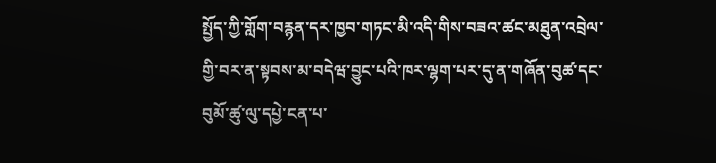སྤྱོད་ཀྱི་གློག་བརྙན་དར་ཁྱབ་གཏང་མི་འདི་གིས་བཟའ་ཚང་མཐུན་འབྲེལ་གྱི་བར་ན་སྟབས་མ་བདེཝ་བྱུང་པའི་ཁར་ལྷག་པར་དུ་ན་གཞོན་བུཚ་དང་བུམོ་ཚུ་ལུ་དཔྱེ་ངན་པ་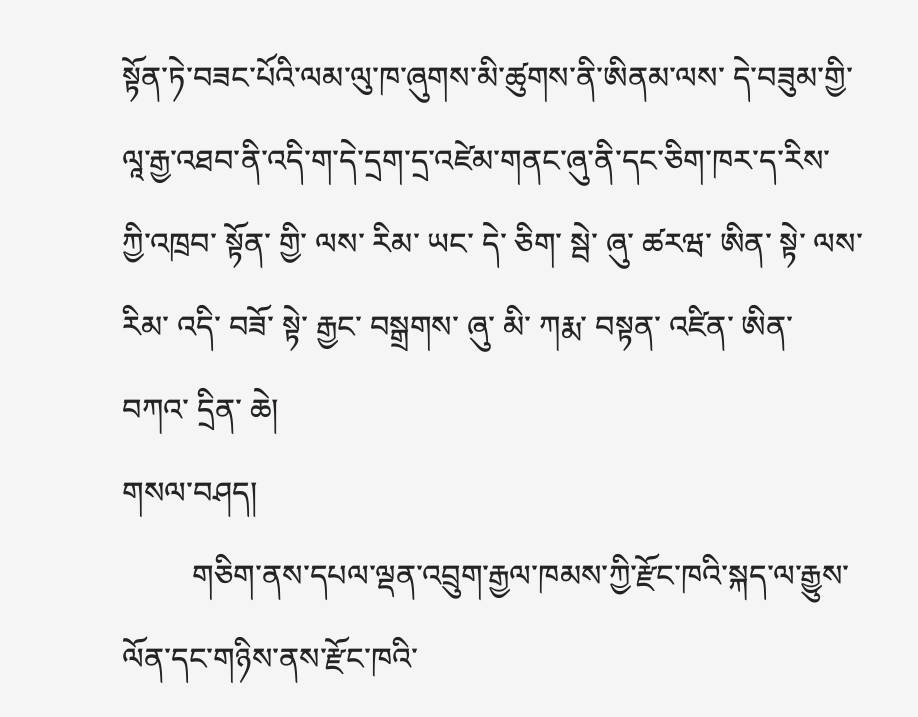སྟོན་ཏེ་བཟང་པོའི་ལམ་ལུ་ཁ་ཞུགས་མི་ཚུགས་ནི་ཨིནམ་ལས་ དེ་བཟུམ་གྱི་ལཱ་རྒྱ་འཐབ་ནི་འདི་ག་དེ་དྲག་དྲ་འཛེམ་གནང་ཞུ་ནི་དང་ཅིག་ཁར་ད་རིས་ཀྱི་འཁྲབ་ སྟོན་ གྱི་ ལས་ རིམ་ ཡང་ དེ་ ཅིག་ སྦེ་ ཞུ་ ཚརཝ་ ཨིན་ སྟེ་ ལས་ རིམ་ འདི་ བཟོ་ སྟེ་ རྒྱང་ བསྒྲགས་ ཞུ་ མི་ ཀརྨ་ བསྟན་ འཛིན་ ཨིན་ བཀའ་ དྲིན་ ཆེ།
གསལ་བཤད།
         གཅིག་ནས་དཔལ་ལྡན་འབྲུག་རྒྱལ་ཁམས་ཀྱི་རྫོང་ཁའི་སྐད་ལ་རྒྱུས་ལོན་དང་གཉིས་ནས་རྫོང་ཁའི་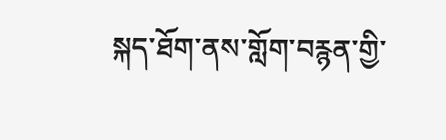སྐད་ཐོག་ནས་གློག་བརྙན་གྱི་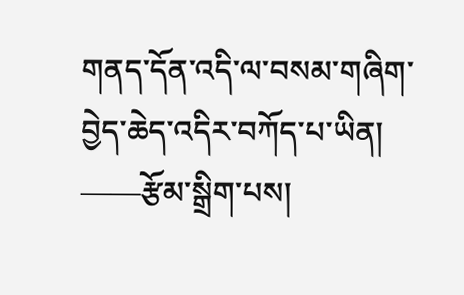གནད་དོན་འདི་ལ་བསམ་གཞིག་བྱེད་ཆེད་འདིར་བཀོད་པ་ཡིན།
——རྩོམ་སྒྲིག་པས།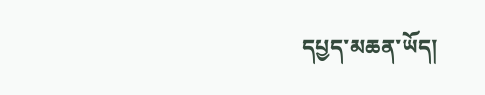དཔྱད་མཆན་ཡོད།